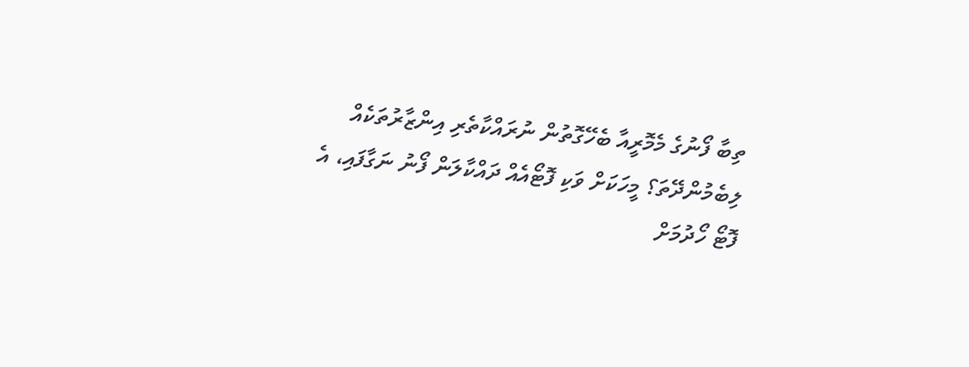ތިބާ ފޯނުގެ މެމޮރީއާ ބެހޭގޮތުން ނުރައްކާތެރި އިންޒާރުތަކެއް ލިބެމުންދޭތަ؟ މީހަކަށް ވަކި ފޮޓޯއެއް ދައްކާލަން ފޯނު ނަގާފައި، އެ ފޮޓޯ ހޯދުމަށް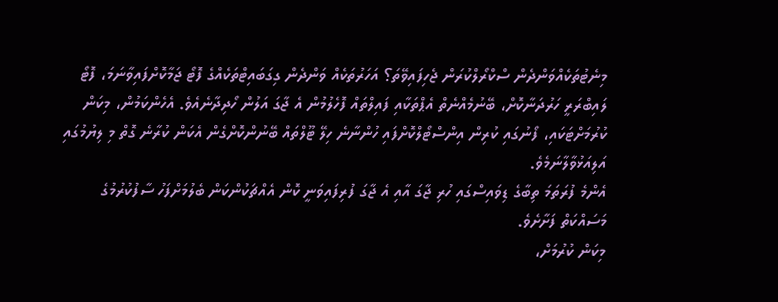މިނެޓުތަކެއްވަންދެން ސްކްރޯލްކުރަން ޖެހިފައިވޭތަ؟ އަހަރުތަކެއް ވަންދެން ގިގަބައިޓްތަކެއްގެ ފޮޓޯ ޖަމާކޮށްފައިވާނަމަ، ފޮޓޯ ލައިބްރަރީ ހަރުދަނާކޮށް، ބޭނުމެއްނެތް އެޕްތަކާއި ފައިލްތައް ފޮހެލުމުން އެ ޖާގަ އަލުން ހޯދިދާނެއެވެ. އެހެންކަމުން، މިކަން ކުރުމަށްޓަކައި، ފޯނުގައި ކުރިން އިންސްޓޯލްކޮށްފައި ހުންނާނެ ހިލޭ ޓޫލްތައް ބޭނުންކޮށްގެން އެކަން ކުރާނެ ގޮތް މި ލިޔުމުގައި އަލިއަޅުވާލާނަމެވެ.
އެންމެ ފުރަތަމަ ތިބާގެ ޑިވައިސްގައި ހުރި ޖާގަ އާއި އެ ޖާގަ ފުރިފައިވަނީ ކޮން އެއްޗަކުންކަން ބެލުމަށްފަހު ސާފުކުރުމުގެ މަސައްކަތް ފަށާށެވެ.
މިކަން ކުރުމަށް،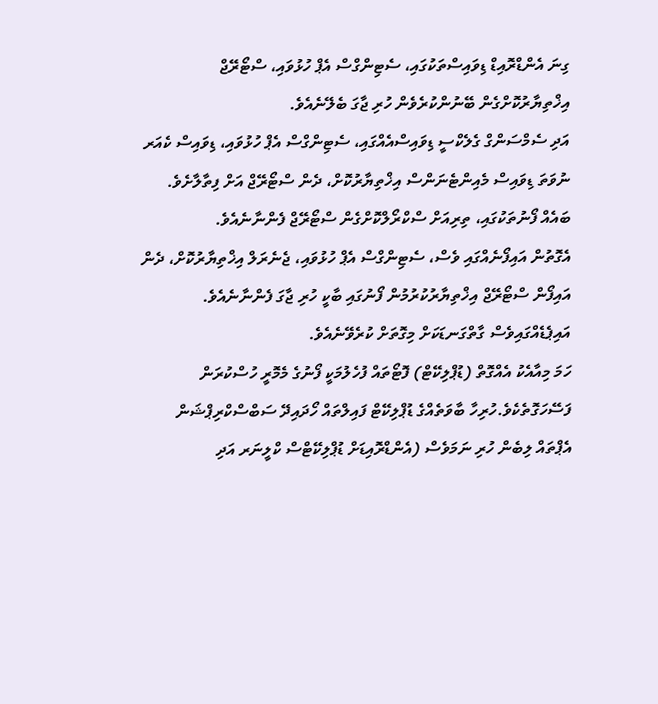ގިނަ އެންޑްރޮއިޑް ޑިވައިސްތަކުގައި، ސެޓިންގްސް އެޕް ހުޅުވައި، ސްޓޯރޭޖް އިޚްތިޔާރުކޮށްގެން ބޭނުންކުރެވެން ހުރި ޖާގަ ބެލޭނެއެވެ.
އަދި ސެމްސަންގް ގެލެކްސީ ޑިވައިސްއެއްގައި، ސެޓިންގްސް އެޕް ހުޅުވައި، ޑިވައިސް ކެއަރ ނުވަތަ ޑިވައިސް މެއިންޓެނަންސް އިޚްތިޔާރުކޮށް، ދެން ސްޓޯރޭޖް އަށް ފިތާލާށެވެ. ބައެއް ފޯނުތަކުގައި، ތިރިއަށް ސްކްރޯލްކޮށްގެން ސްޓޯރޭޖް ފެންނާނެއެވެ.
އެގޮތުން އައިފޯނެއްގައި ވެސް، ސެޓިންގްސް އެޕް ހުޅުވައި، ޖެނެރަލް އިޚްތިޔާރުކޮށް، ދެން އައިފޯން ސްޓޯރޭޖް އިޚްތިޔާރުކުރުމުން ފޯނުގައި ބާކީ ހުރި ޖާގަ ފެންނާނެއެވެ. އައިޕެޑެއްގައިވެސް ގާތްގަނޑަކަށް މިގޮތަށް ކުރެވޭނެއެވެ.
ހަމަ މިއާއެކު އެއްގޮތް (ޑުޕްލިކޭޓް) ފޮޓޯތައް ފުހެލުމަކީ ފޯނުގެ މެމޮރީ ހުސްކުރަން ފަސޭހަގޮތެކެވެ.ހުރިހާ ބާވަތެއްގެ ޑުޕްލިކޭޓް ފައިލްތައް ހޯދައިދޭ ސަބްސްކްރިޕްޝަން އެޕްތައް ލިބެން ހުރި ނަމަވެސް (އެންޑްރޮއިޑަށް ޑުޕްލިކޭޓްސް ކްލީނަރ އަދި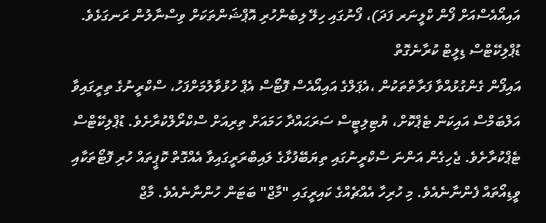އައިއޯއެސްއަށް ފޯން ކްލީނަރ ފަދަ)، ފޯނުގައި ހިލޭ ލިބެންހުރި އޮޕްޝަންތަކަށް ވިސްނާލުން ރަނގަޅެވެ.
ޑުޕްލިކޭޓްސް ޑިލީޓް ކުރާނެގޮތް
އައިފޯން ގެންގުޅުއްވާ ފަރާތްތަކުން ،އެޕަލްގެ އައިއޯއެސް ފޮޓޯސް އެޕް ހުޅުވާލުމަށްފަހު، ސްކްރީނުގެ ތިރީގައިވާ އަލްބަމްސް އައިކަން ޓެޕްކޮށް، ޔުޓިލިޓީސް ސަރަޙައްދާ ހަމައަށް ތިރިއަށް ސްކްރޯލްކުރާށެވެ. ޑުޕްލިކޭޓްސް ޓެޕްކުރާށެވެ. ޖެހިގެން އަންނަ ސްކްރީނުގައި ތިޔަބޭފުޅާގެ ލައިބްރަރީގައިވާ އެއްގޮތް ކޮޕީތައް ހުރި ފޮޓޯތަކާއި ވީޑިއޯތައް ފެންނާނެއެވެ. މި ހުރިހާ އެއްޗެއްގެ ކައިރީގައި "މާޖް" ބަޓަން ހުންނާނެއެވެ. މާޖް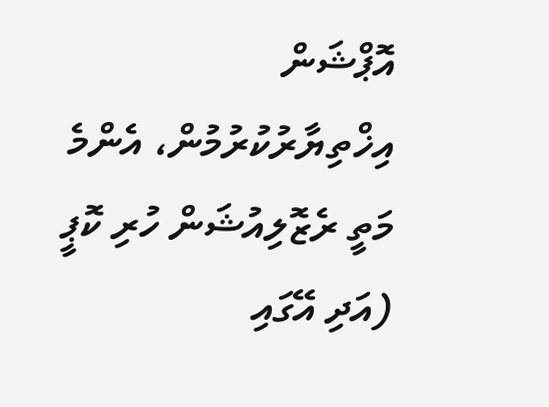އޮޕްޝަން އިޚްތިޔާރުކުރުމުން، އެންމެ މަތީ ރެޒޮލިއުޝަން ހުރި ކޮޕީ (އަދި އޭގައި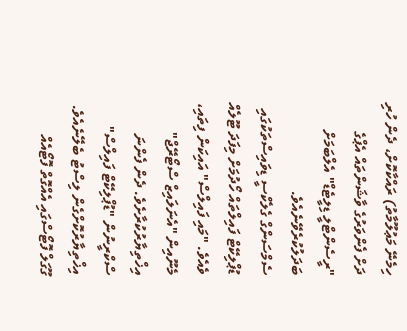ހިމެނޭ މަޢުލޫމާތު) ރައްކާކޮށް، ދެން ހުރި ދަށް ފެންވަރުގެ ވާޝަންތައް އެޕްގެ "ރީސެންޓްލީ ޑިލީޓެޑް" އެލްބަމަށް ބަދަލުކުރެވޭނެއެވެ.
ސެމްސަންގް ގެލެކްސީ ޑިވައިސްތަކުގައި ޑުޕްލިކޭޓް ފައިލްތައް ހޯދުމަށް މިފަދަ ޓޫލެއް ވެއެވެ. "މައި ފައިލްސް" އައިކަން ފިތައި، މެނޫއިން "އެނަލައިޒް ސްޓޯރޭޖް" އިޚްތިޔާރުކުރާށެވެ. ދެން ފެންނަ ސްކްރީނުން "ޑުޕްލިކޭޓް ފައިލްސް" އިޚްތިޔާރުކޮށްގެން ލިސްޓު ބެލޭނެއެވެ.
ގޫގަލް ފޮޓޯސްގައި އެއްގޮތް ފޮޓޯއެއް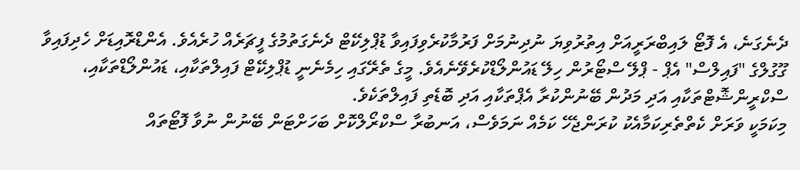ދެނެގަނެ، އެ ފޮޓޯ ލައިބްރަރީއަށް އިތުރުވިޔަ ނުދިނުމަށް ފަރުމާކުރެވިފައިވާ ޑުޕްލިކޭޓް ދެނެގަތުމުގެ ފީޗަރެއް ހުރެއެވެ. އެންޑްރޮއިޑަށް ހެދިފައިވާ ގޫގުލްގެ "ފައިލްސް" އެޕް - ޕްލޭ ސްޓޯރުން ހިލޭ ޑައުންލޯޑްކުރެވޭނެއެވެ. މީގެ ތެރޭގައި ހިމެނެނީ ޑުޕްލިކޭޓް ފައިލްތަކާއި، ޑައުންލޯޑްތަކާއި، ސްކްރީންޝޮޓްތަކާއި އަދި މަދުން ބޭނުންކުރާ އެޕްތަކާއި އަދި ބޮޑެތި ފައިލްތަކެވެ.
މިކަމަކީ ވަރަށް ކެތްތެރިކަމާއެކު ކުރަންޖެހޭ ކަމެއް ނަމަވެސް، އަނބުރާ ސްކްރޯލްކޮށް ބަހަށްޓަން ބޭނުން ނުވާ ފޮޓޯތައް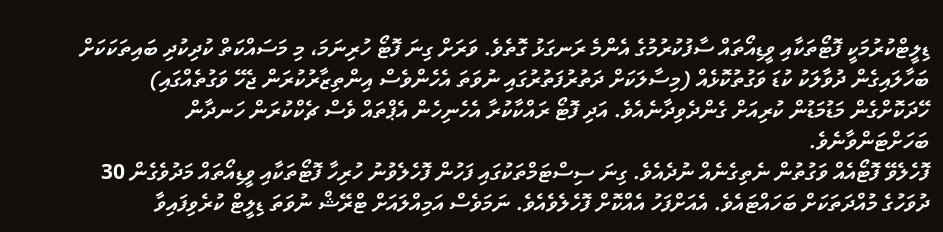ޑިލީޓްކުރުމަކީ ފޮޓޯތަކާއި ވީޑިއޯތައް ސާފުކުރުމުގެ އެންމެ ރަނގަޅު ގޮތެވެ. ވަރަށް ގިނަ ފޮޓޯ ހުރިނަމަ، މި މަސައްކަތް ކުދިކުދި ބައިތަކަކަށް ބަހާލައިގެން ދުވާލަކު ކުޑަ ވަގުތުކޮޅެއް (މިސާލަކަށް ދަތުރުފަތުރުގައި ނުވަތަ އެހެންވެސް އިންތިޒާރުކުރަން ޖެހޭ ވަގުތެއްގައި) ހޭދަކޮށްގެން މަޑުމަޑުން ކުރިއަށް ގެންދެވިދާނެއެވެ. އަދި ފޮޓޯ ރައްކާކުރާ އެހެނިހެން އެޕްތައް ވެސް ޗެކްކުރަން ހަނދާން ބަހަށްޓަންވާނެވެ.
ފޮހެލެވޭ ފޮޓޯއެއް ވަގުތުން ނެތިގެނެއް ނުދެއެވެ. ގިނަ ސިސްޓަމްތަކުގައި ފަހުން ފޮހެލެވުނު ހުރިހާ ފޮޓޯތަކާއި ވީޑިއޯތައް މަދުވެގެން 30 ދުވަހުގެ މުއްދަތަކަށް ބަހައްޓައެވެ. އެއަށްފަހު އެއްކޮށް ފޮހެލެވެއެވެ. ނަމަވެސް އަމިއްލައަށް ޓްރޭޝް ނުވަތަ ޑިލީޓް ކުރެވިފައިވާ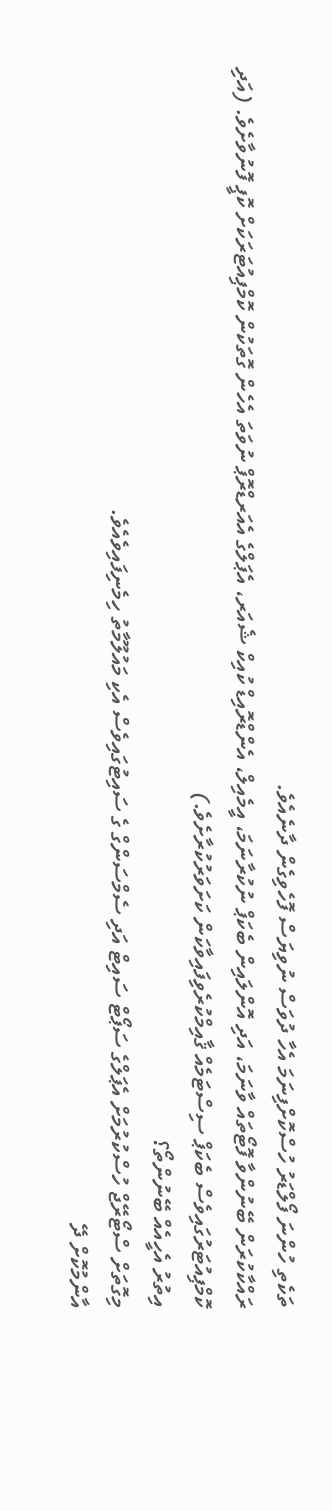ތަކެތި ހުންނަ ފޯލްޑަރު ހުސްކޮށްފިނަމަ އެހާ ދުވަސް ނުވިޔަސް ފޮހެވިގެން ދާނެއެވެ.
ރައްކާކުރަން ބޭނުންވާ ފޮޓޯތައް ވާނަމަ، އަދި އޮންލައިން ބެކަޕް ނުކުރާނަމަ، އީމެއިލް، އެންޑްރޮއިޑް ކުއިކް ޝެއަރ، އެޕަލްގެ އެއަރޑްރޮޕް ނުވަތަ އެހެން ގޮތަކުން ކޮމްޕިއުޓަރަކަށް ކޮޕީ ފޮނުވާށެވެ. (އަދި ކޮމްޕިއުޓަރުގައިވެސް ބެކަޕް ސިސްޓަމެއް ޤާއިމްކުރެވިފައިވާކަން ކަށަވަރުކުރާށެވެ.)
އިތުރު އެހީއެއް ބޭނުންތޯ؟
މިގޮތަށް ސްޓޯރޭޖް ހުސްކުރުމަށް އެޕަލްގެ ސަޕޯޓް ސައިޓް އަދި ސެމްސަންގް ގެ ސައިޓުގައިވެސް އެކި މައުލޫމާތު ހިމެނިފައިވެއެވެ.
އާންމުކޮށް ދޭ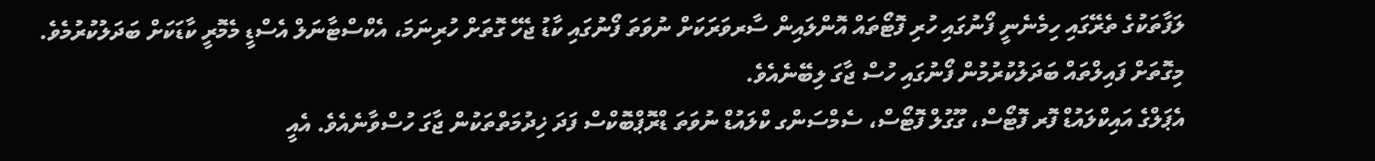ލަފާތަކުގެ ތެރޭގައި ހިމެނެނީ ފޯނުގައި ހުރި ފޮޓޯތައް އޮންލައިން ސާރވަރަކަށް ނުވަތަ ފޯނުގައި ކާޑު ޖެހޭ ގޮތަށް ހުރިނަމަ، އެކްސްޓާނަލް އެސްޑީ މެމޮރީ ކާޑަކަށް ބަދަލުކުރުމެވެ. މިގޮތަށް ފައިލްތައް ބަދަލުކުރުމުން ފޯނުގައި ހުސް ޖާގަ ލިބޭނެއެވެ.
އެޕަލްގެ އައިކްލައުޑް ފޮރ ފޮޓޯސް، ގޫގުލް ފޮޓޯސް، ސެމްސަންގ ކްލައުޑް ނުވަތަ ޑްރޮޕްބޮކްސް ފަދަ ޚިދުމަތްތަކުން ޖާގަ ހުސްވާނެއެވެ. އެއީ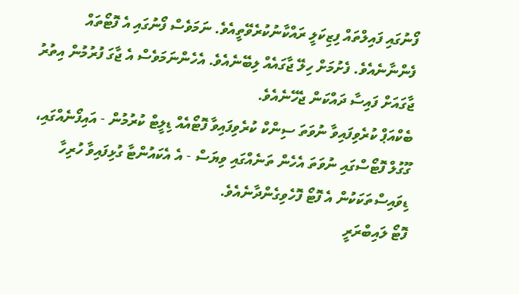ފޯނުގައި ފައިލްތައް ފިޒިކަލީ ރައްކާނުކުރެވޭތީއެވެ. ނަމަވެސް ފޯނުގައި އެ ފޮޓޯތައް ފެންނާނެއެވެ. ފެށުމަށް ހިލޭ ޖާގައެއް ލިބޭނެއެވެ. އެހެންނަމަވެސް އެ ޖާގަ ފުރުމުން އިތުރު ޖާގައަށް ފައިސާ ދައްކަން ޖެހޭނެއެވެ.
ބެކްއަޕް ކުރެވިފައިވާ ނުވަތަ ސިންކް ކުރެވިފައިވާ ފޮޓޯއެއް ޑިލީޓް ކުރުމުން - އައިފޯނެއްގައި، ގޫގުލް ފޮޓޯސްގައި ނުވަތަ އެހެން ތަނެއްގައި ވިޔަސް - އެ އެކައުންޓާ ގުޅިފައިވާ ހުރިހާ ޑިވައިސްތަކަކުން އެ ފޮޓޯ ފޮހެވިގެންދާނެއެވެ.
ފޮޓޯ ލައިބްރަރީ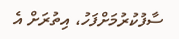ސާފުކުރުމަށްފަހު، އިތުރަށް އެ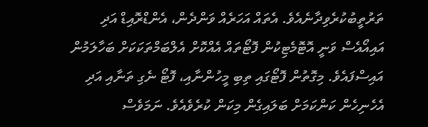ތަރުތީބުކުރެވިދާނެއެވެ. އެތައް އަހަރެއް ވަންދެން، އެންޑްރޮއިޑް އަދި އައިއޯއެސް ވަނީ އޮޓޮމެޓިކުން ފޮޓޯތައް އެއްކޮށް އެލްބަމްތަކަކަށް ބަހާލަމުން އައިސްފައެވެ. މިގޮތުން ފޮޓޯގައި ތިބި މީހުންނާއި، ފޮޓޯ ނެގި ތަނާއި އަދި އެހެނިހެން ކަންކަމަށް ބަލައިގެން މިކަން ކުރެވެއެވެ. ނަމަވެސް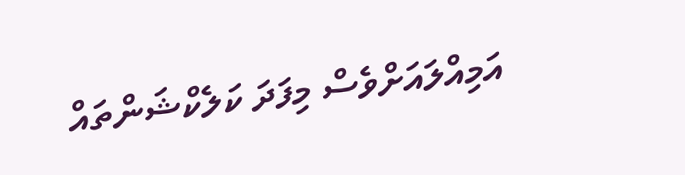އަމިއްލައަށްވެސް މިފަދަ ކަލެކްޝަންތައް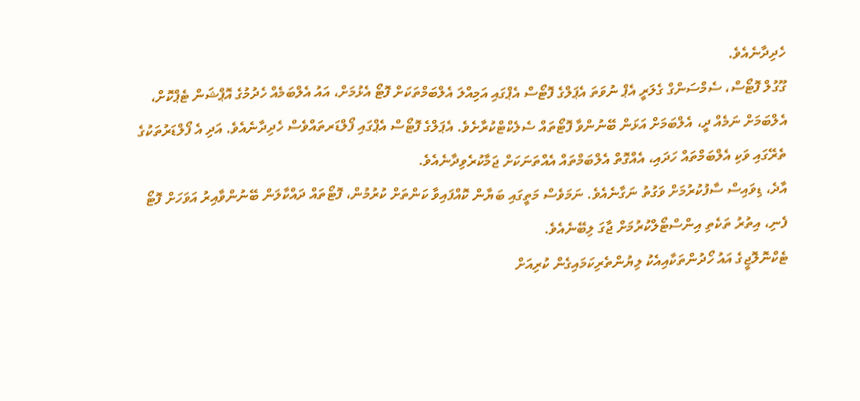ހެދިދާނެއެވެ.
ގޫގުލް ފޮޓޯސް، ސެމްސަންގް ގެލަރީ އެޕް ނުވަތަ އެޕަލްގެ ފޮޓޯސް އެޕްގައި އަމިއްލަ އެލްބަމްތަކަށް ފޮޓޯ އެޅުމަށް، އައު އެލްބަމެއް ހެދުމުގެ އޮޕްޝަން ޓެޕްކޮށް، އެލްބަމަށް ނަމެއް ދީ، އެލްބަމަށް އަޅަން ބޭނުންވާ ފޮޓޯތައް ސެލެކްޓްކުރާށެވެ. އެޕަލްގެ ފޮޓޯސް އެޕްގައި ފޯލްޑަރތައްވެސް ހެދިދާނެއެވެ. އަދި އެ ފޯލްޑަރުތަކުގެ ތެރޭގައި ވަކި އެލްބަމްތައް ހަދައި، އެއްގޮތް އެލްބަމްތައް އެއްތަނަކަށް ޖަމާކުރެވިދާނެއެވެ.
އާދެ، ޑިވައިސް ސާފުކުރުމަށް ވަގުތު ނަގާނެއެވެ. ނަމަވެސް މަތީގައި ބަޔާން ކޮއްފައިވާ ކަންތަށް ކުރުމުން، ފޮޓޯތައް ދައްކާލަން ބޭނުންވާއިރު އަވަހަށް ފޮޓޯ ފެނި، އިތުރު ތަކެތި އިންސްޓޯލްކުރުމަށް ޖާގަ ލިބޭނެއެވެ.
ޓެކްނޮލޮޖީގެ އައު ހޯދުންތަކާއިއެކު ލިޔުންތެރިކަމައިގެން ކުރިއަށް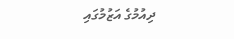ދިއުމުގެ އަޒުމުގައި